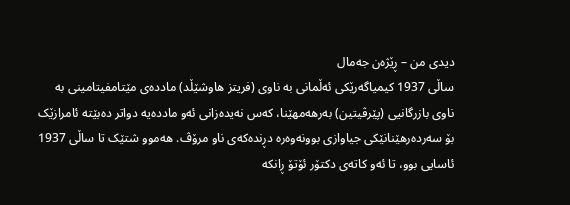دیدی من – ڕێژەن جەمال
ساڵی 1937 کیمیاگەرێکی ئەڵمانی بە ناوی (فریتز هاوشێڵد) ماددەی مێتامفیتامینی بە ناوی بازرگانیی (پێرڤیتین) بەرهەمهێنا، کەس نەیدەزانی ئەو ماددەیە دواتر دەبێتە ئامرازێک بۆ سەردەرهێنانێکی جیاوازی بوونەوەرە دڕندەکەی ناو مرۆڤ. هەموو شتێک تا ساڵی 1937 ئاسایی بوو، تا ئەو کاتەی دکتۆر ئۆتۆ ڕانکە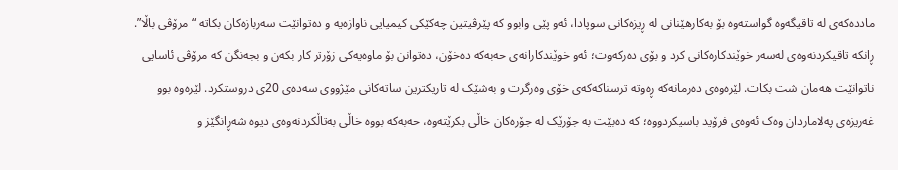ماددەکەی لە تاقیگەوە گواستەوە بۆ بەکارهێنانی لە ڕیزەکانی سوپادا، ئەو پێی وابوو کە پێرڤیتین چەکێکی کیمیایی ناوازەیە و دەتوانێت سەربازەکان بکاتە “مرۆڤی باڵا”.
ڕانکە تاقیکردنەوەی لەسەر خوێندکارەکانی کرد و بۆی دەرکەوت؛ ئەو خوێندکارانەی حەبەکە دەخۆن، دەتوانن بۆ ماوەیەکی زۆرتر کار بکەن و بجەنگن کە مرۆڤی ئاسایی ناتوانێت هەمان شت بکات. لێرەوەی دەرمانەکە ڕەوتە ترسناکەکەی خۆی وەرگرت و بەشێک لە تاریکترین ساتەکانی مێژووی سەدەی 20ی دروستکرد. لێرەوە بوو غەریزەی پەلاماردان وەک ئەوەی فرۆید باسیکردووە؛ کە دەبێت بە جۆرێک لە جۆرەکان خاڵی بکرێتەوە، حەبەکە بووە خاڵی بەتاڵکردنەوەی دیوە شەڕانگێز و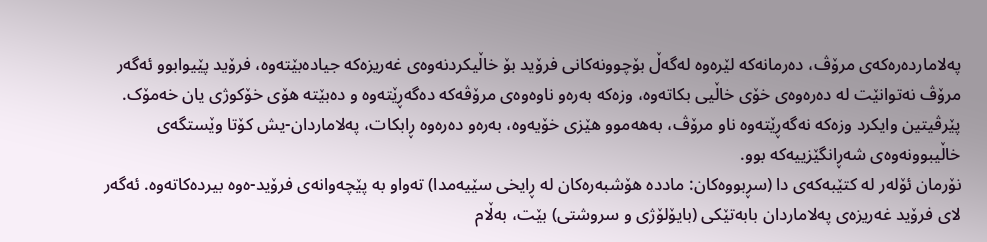پەلاماردەرەکەی مرۆڤ، دەرمانەکە لێرەوە لەگەڵ بۆچوونەکانی فرۆید بۆ خاڵیکردنەوەی غەریزەکە جیادەبێتەوە، فرۆید پێیوابوو ئەگەر مرۆڤ نەتوانێت لە دەرەوەی خۆی خاڵیی بکاتەوە، وزەکە بەرەو ناوەوەی مرۆڤەکە دەگەڕێتەوە و دەبێتە هۆی خۆکوژی یان خەمۆک. پێرڤیتین وایکرد وزەکە نەگەڕێتەوە ناو مرۆڤ، بەهەموو هێزی خۆیەوە، بەرەو دەرەوە ڕابکات، پەلاماردان-یش کۆتا وێستگەی خاڵیبوونەوەی شەڕانگێزییەکە بوو.
نۆرمان ئۆلەر لە کتێبەکەی دا (سڕبووەکان: ماددە هۆشبەرەکان لە ڕایخی سێیەمدا) تەواو بە پێچەوانەی فرۆید-ەوە بیردەکاتەوە. ئەگەر لای فرۆید غەریزەی پەلاماردان بابەتێکی (بایۆلۆژی و سروشتی) بێت، بەڵام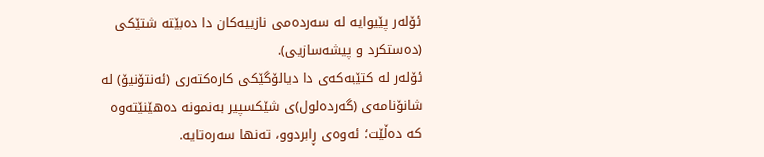ئۆلەر پێیوایە لە سەردەمی نازییەکان دا دەبێتە شتێکی (دەستکرد و پیشەسازیی).
ئۆلەر لە کتێبەکەی دا دیالۆگێکی کارەکتەری (ئەنتۆنیۆ) لە شانۆنامەی (گەردەلول)ی شێکسپیر بەنمونە دەهێنێتەوە کە دەڵێت؛ ئەوەی ڕابردوو، تەنها سەرەتایە.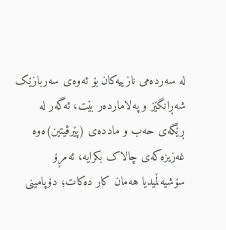لە سەردەمی نازییەکان بۆ ئەوەی سەربازێک شەڕانگێز و پەلاماردەر بێت، ئەگەر لە ڕێگەی حەب و ماددەی (پێرڤیتین)ەوە غەزیزەکەی چالاک بکرایە، ئەمڕۆ سۆشیەڵمیدیا هەمان کار دەکات؛ دۆپامینی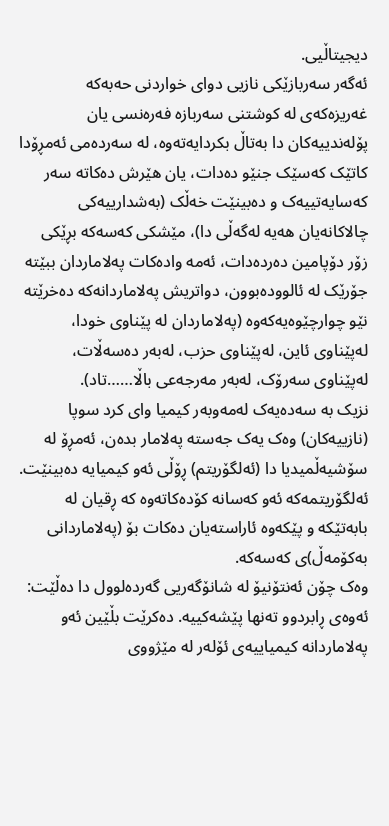دیجیتاڵیی.
ئەگەر سەربازێکی نازیی دوای خواردنی حەبەکە غەریزەکەی لە کوشتنی سەربازە فەرەنسی یان پۆلەندییەکان دا بەتاڵ بکردایەتەوە، لە سەردەمی ئەمڕۆدا کاتێک کەسێک جنێو دەدات، یان هێرش دەکاتە سەر کەسایەتییەک و دەبینێت خەڵک (بەشدارییەکی چالاکانەیان هەیە لەگەڵی دا)، مێشکی کەسەکە بڕێکی زۆر دۆپامین دەردەدات، ئەمە وادەکات پەلاماردان ببێتە جۆرێک لە ئالوودەبوون، دواتریش پەلاماردانەکە دەخرێتە نێو چوارچێوەیەکەوە (پەلاماردان لە پێناوی خودا، لەپێناوی ئاین، لەپێناوی حزب، لەبەر دەسەڵات، لەپێناوی سەرۆک، لەبەر مەرجەعی باڵا……تاد).
نزیک بە سەدەیەک لەمەوبەر کیمیا وای کرد سوپا (نازییەکان) وەک یەک جەستە پەلامار بدەن، ئەمڕۆ لە سۆشیەڵمیدیا دا (ئەلگۆریتم) ڕۆڵی ئەو کیمیایە دەبینێت. ئەلگۆریتمەکە ئەو کەسانە کۆدەکاتەوە کە ڕقیان لە بابەتێکە و پێکەوە ئاراستەیان دەکات بۆ (پەلاماردانی بەکۆمەڵ)ی کەسەکە.
وەک چۆن ئەنتۆنیۆ لە شانۆگەریی گەردەلوول دا دەڵێت: ئەوەی ڕابردوو تەنها پێشەکییە. دەکرێت بڵێین ئەو پەلاماردانە کیمیاییەی ئۆلەر لە مێژووی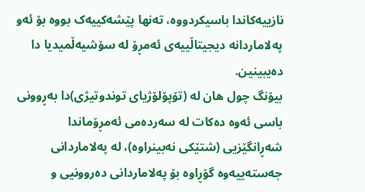نازییەکاندا باسیکردووە، تەنها پێشەکییەک بووە بۆ ئەو پەلاماردانە دیجیتاڵییەی ئەمڕۆ لە سۆشیەڵمیدیا دا دەیبینین.
بیۆنگ چول هان لە (تۆپۆلۆژیای توندوتیژی)دا بەڕوونی باسی ئەوە دەکات لە سەردەمی ئەمڕۆماندا شەڕانگێزیی (شتێکی نەبینراوە)، لە پەلاماردانی جەستەییەوە گۆڕاوە بۆ پەلاماردانی دەروونیی و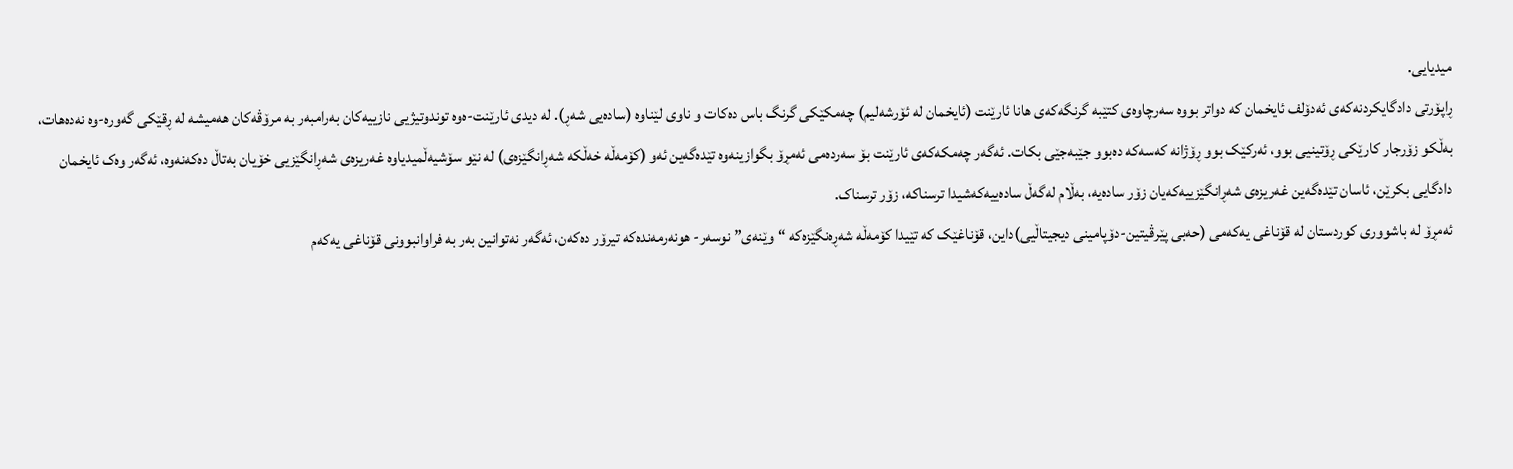میدیایی.
ڕاپۆرتی دادگایکردنەکەی ئەدۆلف ئایخمان کە دواتر بووە سەرچاوەی کتێبە گرنگەکەی هانا ئارێنت (ئایخمان لە ئۆرشەلیم) چەمکێکی گرنگ باس دەکات و ناوی لێناوە (سادەیی شەڕ). لە دیدی ئارێنت-ەوە توندوتیژیی نازییەکان بەرامبەر بە مرۆڤەکان هەمیشە لە ڕقێکی گەورە-وە نەدەهات، بەڵکو زۆرجار کارێکی ڕۆتینیی بوو، ئەرکێک بوو ڕۆژانە کەسەکە دەبوو جێبەجێی بکات. ئەگەر چەمکەکەی ئارێنت بۆ سەردەمی ئەمڕۆ بگوازینەوە تێدەگەین ئەو (کۆمەڵە خەڵکە شەڕانگێزەی) لە نێو سۆشیەڵمیدیاوە غەریزەی شەڕانگێزیی خۆیان بەتاڵ دەکەنەوە، ئەگەر وەک ئایخمان دادگایی بکرێن، ئاسان تێدەگەین غەریزەی شەڕانگێزییەکەیان زۆر سادەیە، بەڵام لەگەڵ سادەییەکەشیدا ترسناکە، زۆر ترسناک.
ئەمڕۆ لە باشووری کوردستان لە قۆناغی یەکەمی (حەبی پێرڤیتین-دۆپامینی دیجیتاڵیی)داین، قۆناغێک کە تێیدا کۆمەڵە شەڕەنگێزەکە “وێنەی” نوسەر- هونەرمەندەکە تیرۆر دەکەن، ئەگەر نەتوانین بەر بە فراوانبوونی قۆناغی یەکەم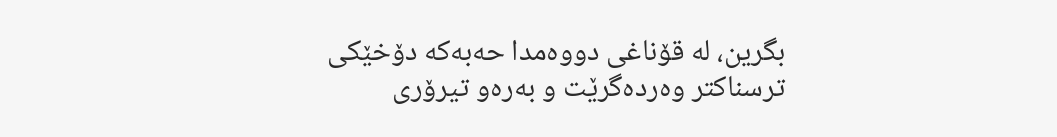بگرین، لە قۆناغی دووەمدا حەبەکە دۆخێکی ترسناکتر وەردەگرێت و بەرەو تیرۆری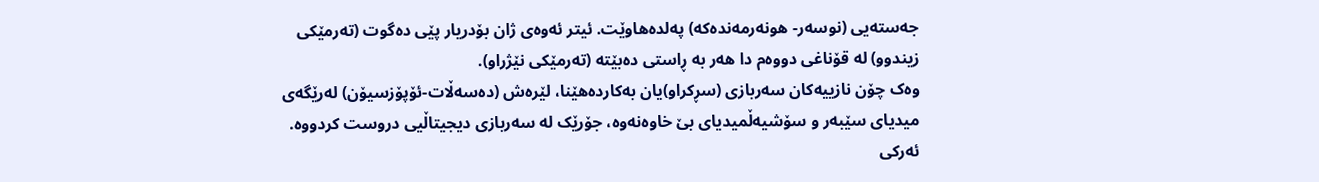جەستەیی (نوسەر- هونەرمەندەکە) پەلدەهاوێت. ئیتر ئەوەی ژان بۆدریار پێی دەگوت (تەرمێکی زیندوو) لە قۆناغی دووەم دا هەر بە ڕاستی دەبێتە (تەرمێکی نێژراو).
وەک چۆن نازییەکان سەربازی (سڕکراو)یان بەکاردەهێنا، لێرەش (دەسەڵات-ئۆپۆزسیۆن) لەرێگەی میدیای سێبەر و سۆشیەڵمیدیای بێ خاوەنەوە، جۆرێک لە سەربازی دیجیتاڵیی دروست کردووە. ئەرکی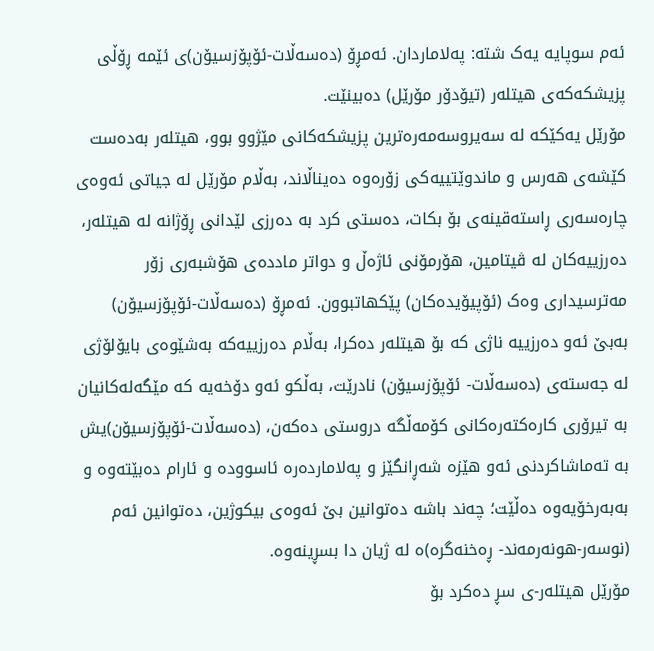ئەم سوپایە یەک شتە: پەلاماردان. ئەمڕۆ (دەسەڵات-ئۆپۆزسیۆن)ی ئێمە ڕۆڵی پزیشکەکەی هیتلەر (تیۆدۆر مۆرێل) دەبینێت.
مۆرێل یەکێکە لە سەیروسەمەرەترین پزیشکەکانی مێژوو بوو، هیتلەر بەدەست کێشەی هەرس و ماندوێتییەکی زۆرەوە دەیناڵاند، بەڵام مۆرێل لە جیاتی ئەوەی چارەسەری ڕاستەقینەی بۆ بکات، دەستی کرد بە دەرزی لێدانی ڕۆژانە لە هیتلەر، دەرزییەکان لە ڤیتامین، هۆرمۆنی ئاژەڵ و دواتر ماددەی هۆشبەری زۆر مەترسیداری وەک (ئۆپیۆیدەکان) پێکهاتبوون. ئەمڕۆ (دەسەڵات-ئۆپۆزسیۆن) بەبێ ئەو دەرزییە ناژی کە بۆ هیتلەر دەکرا، بەڵام دەرزییەکە بەشێوەی بایۆلۆژی لە جەستەی (دەسەڵات- ئۆپۆزسیۆن) نادرێت، بەڵکو ئەو دۆخەیە کە مێگەلەکانیان بە تیرۆری کارەکتەرەکانی کۆمەڵگە دروستی دەکەن، (دەسەڵات-ئۆپۆزسیۆن)یش بە تەماشاکردنی ئەو هێزە شەڕانگێز و پەلاماردەرە ئاسوودە و ئارام دەبێتەوە و بەبەرخۆیەوە دەڵێت؛ چەند باشە دەتوانین بێ ئەوەی بیکوژین، دەتوانین ئەم (نوسەر-هونەرمەند- ڕەخنەگرە)ە لە ژیان دا بسڕینەوە.
مۆرێل هیتلەر-ی سڕ دەکرد بۆ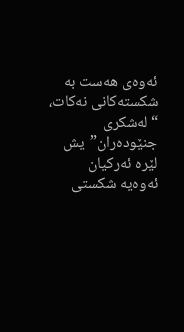ئەوەی هەست بە شکستەکانی نەکات، “لەشکری جنێودەران”یش لێرە ئەرکیان ئەوەیە شکستی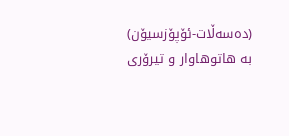(دەسەڵات-ئۆپۆزسیۆن) بە هاتوهاوار و تیرۆری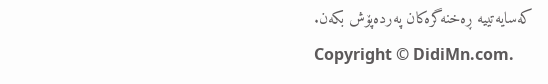کەسایەتییە ڕەخنەگرەکان پەردەپۆش بکەن.
Copyright © DidiMn.com.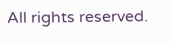All rights reserved.